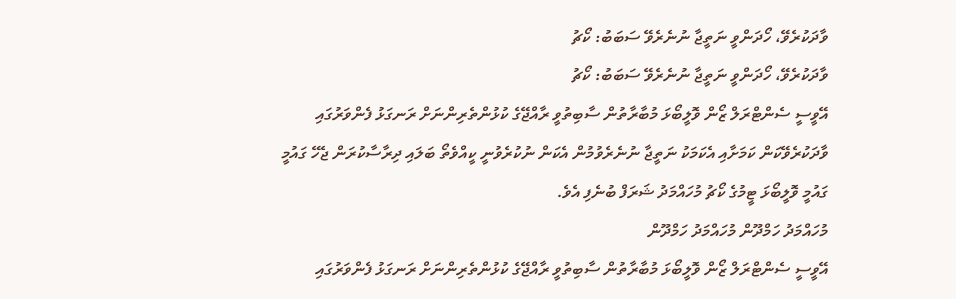ވާދަކުރެވޭ، ހޯދަންވީ ނަތީޖާ ނުނެރެވޭ ސަބަބު: ކޯޗު
ވާދަކުރެވޭ، ހޯދަންވީ ނަތީޖާ ނުނެރެވޭ ސަބަބު: ކޯޗު
އޭވީސީ ސެންޓްރަލް ޒޯން ވޮލީބޯޅަ މުބާރާތުން ސާބިތުވީ ރާއްޖޭގެ ކުޅުންތެރިންނަށް ރަނގަޅު ފެންވަރުގައި ވާދަކުރެވޭކަން ކަމަށާއި އެކަމަކު ނަތީޖާ ނުނެރެވުމުން އެކަން ނުކުރެވުނީ ކީއްވެތޯ ބަލައި ދިރާސާކުރަން ޖެހޭ ގައުމީ ގައުމީ ވޮލީބޯޅަ ޓީމުގެ ކޯޗު މުހައްމަދު ޝަރަފް ބުނެފި އެވެ.
މުހައްމަދު ހަމްދޫން މުހައްމަދު ހަމްދޫން
އޭވީސީ ސެންޓްރަލް ޒޯން ވޮލީބޯޅަ މުބާރާތުން ސާބިތުވީ ރާއްޖޭގެ ކުޅުންތެރިންނަށް ރަނގަޅު ފެންވަރުގައި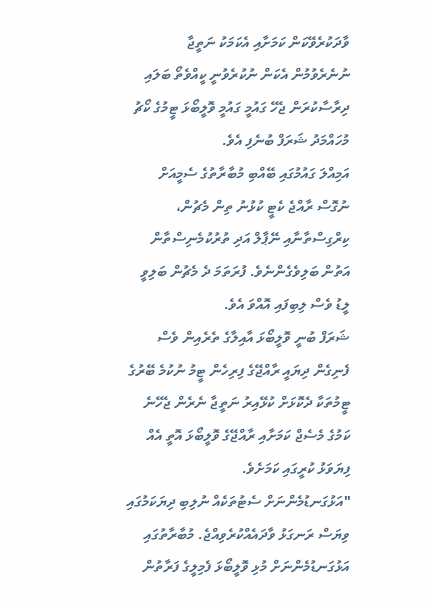ވާދަކުރެވޭކަން ކަމަށާއި އެކަމަކު ނަތީޖާ ނުނެރެވުމުން އެކަން ނުކުރެވުނީ ކީއްވެތޯ ބަލައި ދިރާސާކުރަން ޖެހޭ ގައުމީ ގައުމީ ވޮލީބޯޅަ ޓީމުގެ ކޯޗު މުހައްމަދު ޝަރަފް ބުނެފި އެވެ.
އަމިއްލަ ގައުމުގައި ބޭއްބި މުބާރާތުގެ ސެމީއަށް ނުގޮސް ރާއްޖެ ކެޓީ ކުޅުނު ތިން މެޗުން، ކިރްގިސްތާނާއި ނޭޕާލް އަދި ތުރުކުމެނިސްތާން އަތުން ބަލިވެގެންނެވެ. ފުރަތަމަ ދެ މެޗުން ބަލިވީ ލީޑު ވެސް ލިބިފައި އޮއްވަ އެވެ.
ޝަރަފް ބުނީ ވޮލީބޯޅަ އާއިލާގެ ތެރެއިން ވެސް ފެނިގެން ދިޔައީ ރާއްޖޭގެ ފިރިހެން ޓީމު ނުކުމެ ބޭރުގެ ޓީމުތަކާ ދެކޮޅަށް ކުޅޭއިރު ނަތީޖާ ނެރެން ޖެހޭނެ ކަމުގެ މެސެޖް ކަމަށާއި ރާއްޖޭގެ ވޮލީބޯޅަ އޮތީ އެއް ފިޔަވަޅު ކުރީގައި ކަމަށެވެ.
"އަޅުގަނޑުމެންނަށް ސެޓުތަކެއް ނުލިބި ދިޔަކަމުގައި ވިޔަސް ރަނގަޅު ވާދައެއްކުރެވިއްޖެ. މުބާރާތުގައި އަޅުގަނޑުމެންނަށް މުޅި ވޮލީބޯޅަ ފެމިލީގެ ފަރާތުން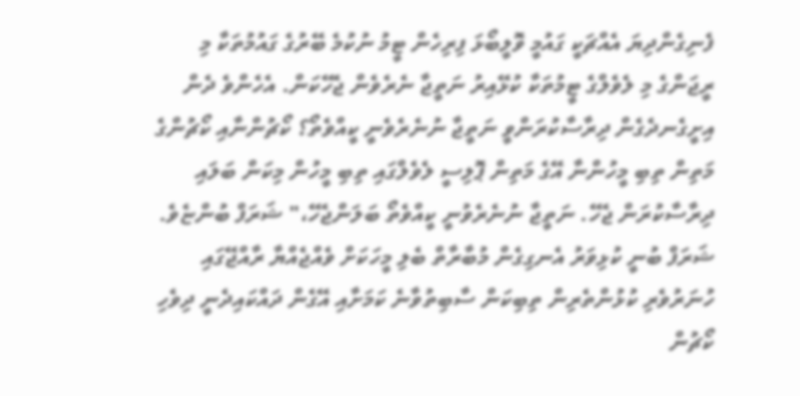ފެނިގެންދިޔަ އެއްޗަކީ ގައުމީ ވޮލީބޯޅަ ފިރިހެން ޓީމު ނުކުމެ ބޭރުގެ ގައުމުތަކާ މި ރީޖަންގެ މި ލެވެލްގެ ޓީމުތަކާ ކުޅޭއިރު ނަތީޖާ ނެރެވެން ޖެހޭކަން. އެހެންވެ ދެން އިށީގެނދެގެން ދިރާސާކުރަންވީ ނަތީޖާ ނުނެރެވެނީ ކީއްވެތޯ؟ ކޯޗުންނާއި ކޯޗުންގެ މަތިން ތިބި މީހުންނާ އޭގެ މަތިން ޕޮލިސީ ލެވެލްގައި ތިބި މީހުން މިކަން ބަލައި ދިރާސާކުރަން ޖެހޭ. ނަތީޖާ ނުނެރެވުނީ ކީއްވެތޯ ބަލަންޖެހޭ،" ޝަރަފް ބުންޏެވެ.
ޝަރަފް ބުނީ ކުޅިވަރު އެނގިގެން މުބާރާތް ބެލި މީހަކަށް ވެއްޖެއްޔާ ރާއްޖޭގައި ހުނަރުވެރި ކުޅުންތެރިން ތިބިކަން ސާބިތުވާނެ ކަމަށާއި އޭގެން ދައްކައިދެނީ ދިވެހި ކޯޗުން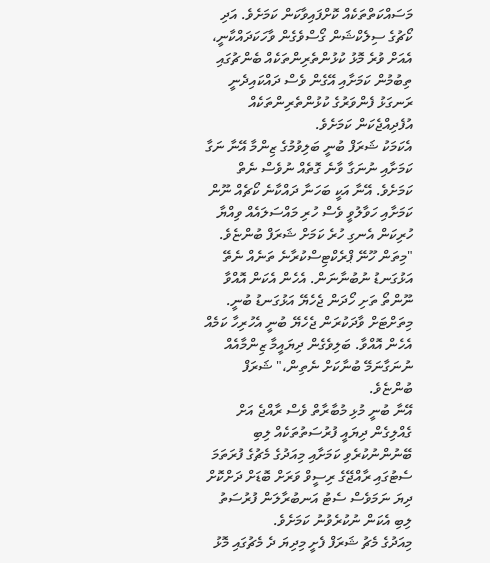މަސައްކަތްތަކެއް ކޮށްފައިވާކަން ކަމަށެވެ. އަދި ކޯޗުގެ ސިލެކްޝަން ގޯސްވެގެން ވާހަކަދައްކާނީ، އެއަށް ވުރެ މޮޅު ކުޅުންތެރިންތަކެއް ބެންޗުގައި ތިބުމުން ކަމަށާއި އޭގެން ވެސް ދައްކައިދެނީ ރަނގަޅު ފެންވަރުގެ ކުޅުންތެރިންތަކެއް އުފެދިއްޖެކަން ކަމަށެވެ.
އެކަމަކު ޝަރަފް ބުނީ ބަލިވުމުގެ ޒިންމާ އޭނާ ނަގާ ކަމަށާއި ނުނަގާ ވާނެ ގޮތެއް ނުވެސް ނެތް ކަމަށެވެ. އޭނާ އަކީ ބަހަނާ ދައްކާނެ ކޯޗެއް ނޫން ކަމަށާއި ހަވާލުވީ ވެސް ހުރި މައްސަލައެއް ވިއްޔާ ހުރިކަން އެނގި ހުރެ ކަމަށް ޝަރަފް ބުންޏެވެ.
"މިތަން ހޫނޭ ޕްރެކްޓިސްކުރާނެ ތަނެއް ނެތޭ އަޅުގަނޑު ނުބުނާނަން. އެހެން އެކަން އޮއްވާ ނޫންތޯ ތަށި ހޯދަން ޖެހެޔޭ އަޅުގަނޑު ބުނީ. މިތަށްޓަށް ވާދަކުރަން ޖެހެޔޭ ބުނީ އެހުރިހާ ކަމެއް އެހެން އޮއްވާ. ބަލިވެގެން ދިޔައީމާ ޒިންމާއެއް ނުނަގާނަމޭ ބުނާކަށް ނެތިން،" ޝަރަފް ބުންޏެވެ.
އޭނާ ބުނީ މުޅި މުބާރާތް ވެސް ރާއްޖެ އަށް ގެއްލިގެން ދިޔައީ ފުރުސަތުތަކެއް ލިބި ބޭނުންނުކުރެވި ކަމަށާއި މިއަދުގެ މެޗުގެ ފުރަތަމަ ސެޓުގައި ރާއްޖޭގެ ރިސީވް ވަރަށް ބޮޑަށް ދަށްކޮށް ދިޔަ ނަމަވެސް ސެޓު އަނބުރާލަން ފުރުސަތު ލިބި އެކަން ނުކުރެވުނު ކަމަށެވެ.
މިއަދުގެ މެޗު ޝަރަފް ފެށީ މިދިޔަ ދެ މެޗުގައި މޮޅު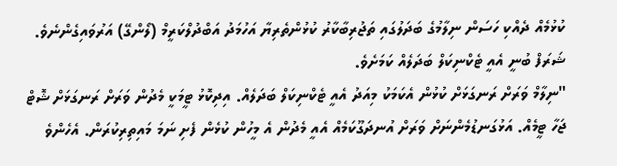ކުޅުމެއް ދެއްކި ހަސަން ނިލާމުގެ ބަދަލުގައި ތަޖުރިބާކާރު ކުޅުންތެރިޔާ އަހުމަދު އަބްދުލްކަރީމް (ލޯންގޭ) އަރުވައިގެންނެވެ. ޝަރަފް ބުނީ އެއީ ޓެކްނިކަލް ބަދަލެއް ކަމަށެވެ.
"ނިލާމް ވަރަށް ރަނގަޅަށް ކުޅުން އެކަމަކު މިއަދު އެއީ ޓެކްނިކަލް ބަދަލެއް. އިދިކޮޅު ޓީމަކީ މެދުން ވަރަށް ރަނގަޅަށް ޝޮޓް ޖަހާ ޓީމެއް. އަޅުގަނޑުމެންނަށް ވަރަށް އުނދަގޫކަމެއް އެއީ މެދުން އެ މީހުން ކުޅެން ފެށި ނަމަ މައިތިރިކުރަން. އެހެންވެ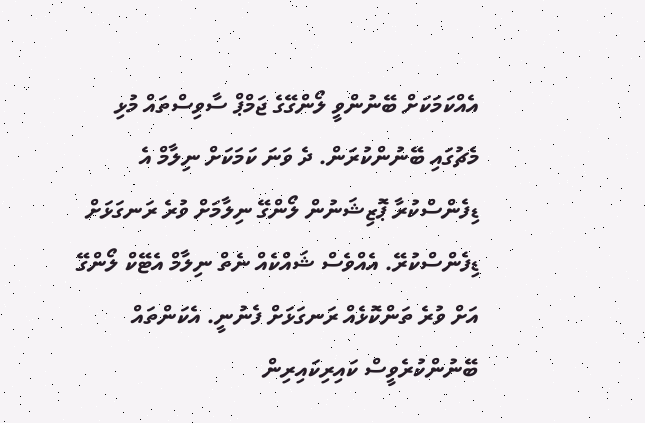އެއްކަމަކަށް ބޭނުންވީ ލޯންގޭގެ ޖަމްޕް ސާވިސްތައް މުޅި މެޗުގައި ބޭނުންކުރަން. ދެ ވަނަ ކަމަކަށް ނިލާމް އެ ޑިފެންސްކުރާ ޕޮޒިޝަނުން ލޯންގޭ ނިލާމަށް ވުރެ ރަނގަޅަށް ޑިފެންސްކުރޭ. އެއްވެސް ޝައްކެއް ނެތް ނިލާމް އެޓޭކް ލޯންގޭ އަށް ވުރެ ތަންކޮޅެއް ރަނގަޅަށް ފެނުނީ. އެކަންތައް ބޭނުންކުރެވީސް ކައިރިކައިރިން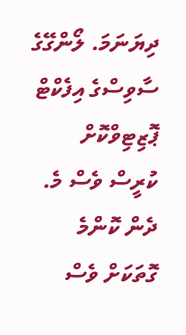ދިޔަނަމަ. ލޯންގޭގެ ސާވިސްގެ އިފެކްޓް ޕޮޒިޓިވްކޮށް ކުރީސް ވެސް މެ. ދެން ކޮންމެ ގޮތަކަށް ވެސް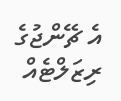އެ ޗޭންޖުގެ ރިޒަލްޓެއް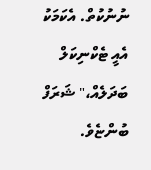ނުނުކުތް. އެކަމަކު އެއީ ޓެކްނިކަލް ބަދަލެއް،" ޝަރަފް ބުންޏެވެ.